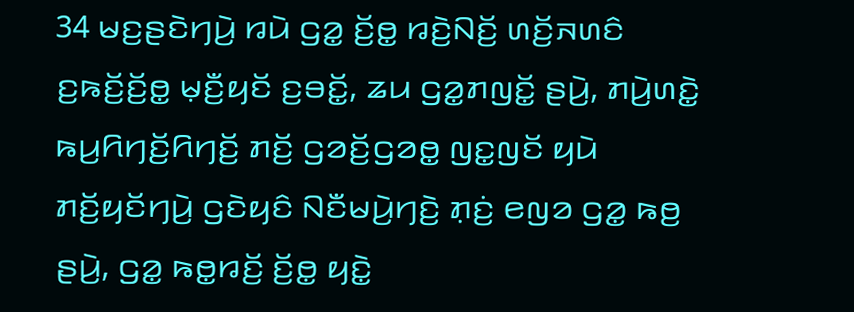34 ꤗꤢ꤬ꤔꤢꤧꤚꤣꤧ꤬ ꤙꤣꤧ ꤞꤤ꤭ ꤢꤩ꤬ꤥ꤭ ꤙꤢꤧ꤬ꤡꤢꤩ꤬ ꤛꤢꤩ꤬ꤏꤛꤢꤨ ꤢ꤬ꤒꤢꤩ꤬ꤢꤩ꤬ꤥ꤭ ꤗ꤫ꤢꤪ꤬ꤟꤢꤩ ꤢ꤬ꤋꤢꤩ꤭, ꤘꤣ ꤞꤤ꤭ꤊꤜꤢꤩ꤭ ꤔꤣꤧ꤬, ꤊꤣꤧ꤬ꤛꤢꤧ꤭ ꤒꤣ꤬ꤖꤚꤢꤩ꤬ꤖꤚꤢꤩ꤬ ꤊꤢꤩ꤬ ꤞꤤꤢꤩ꤬ꤞꤤꤥ꤭ ꤜꤢ꤭ꤜꤢꤩ ꤟꤣꤧ ꤊꤢꤩ꤬ꤟꤢꤩꤚꤣꤧ꤬ ꤞꤢꤧꤟꤢꤨ ꤡꤢꤪꤗꤣꤧ꤬ꤚꤢꤧ꤬ ꤊ꤫ꤢꤦ꤬ ꤕꤜꤤ ꤞꤤ꤭ ꤒꤥ꤬ ꤔꤣꤧ꤬, ꤞꤤ꤭ ꤒꤥ꤭ꤙꤢꤩ꤬ ꤢꤩ꤬ꤥ꤭ ꤟꤢꤧ꤭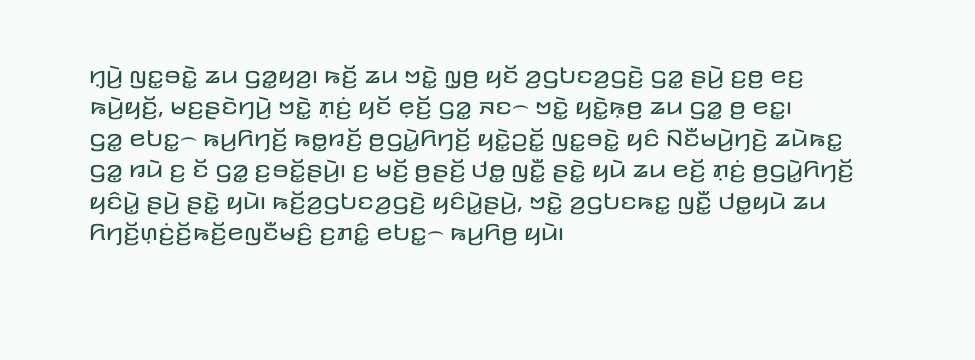ꤚ꤫ꤣꤧ꤬ ꤜꤢ꤭ꤋꤢꤧ꤭ ꤘꤣ ꤞꤤ꤭ꤟꤤ꤬꤯ ꤒꤢꤩ꤬ ꤘꤣ ꤠꤢꤧ꤭ ꤜ꤫ꤥ꤬ ꤟꤢꤩ ꤤ꤬ꤞꤝꤢꤤ꤬ꤞꤢꤧ꤬ ꤞꤤ꤭ ꤔꤣꤧ꤬ ꤢ꤬ꤥ꤬ ꤕꤢ꤬ ꤒꤣꤧ꤬ꤟꤢꤩ꤬, ꤗꤢ꤬ꤔꤢꤧꤚꤣꤧ꤬ ꤠꤢꤧ꤭ ꤊ꤫ꤢꤦ꤬ ꤟꤢꤩ ꤕ꤫ꤢꤩ꤬ ꤞꤤ꤭ ꤏꤢ꤮ ꤠꤢꤧ꤭ ꤟꤢꤧ꤭ꤒ꤫ꤥ꤬ ꤘꤣ ꤞꤤ꤭ ꤥ꤬ ꤕꤢ꤭꤯
ꤞꤤ꤭ ꤕꤝꤢ꤭꤮ ꤒꤣ꤬ꤖꤚꤢꤩ꤬ ꤒꤥ꤭ꤙꤢꤩ꤬ ꤥ꤬ꤞꤣꤧ꤭ꤖꤚꤢꤩ꤬ ꤟꤢꤧ꤭ꤑꤢꤩ꤭ ꤜꤢ꤭ꤋꤢꤧ꤭ ꤟꤢꤨ ꤡꤢꤪꤗꤣꤧ꤬ꤚꤢꤧ꤬ ꤘꤣꤧꤒꤢ꤭ ꤞꤤ꤭ ꤙꤣꤧ ꤢ꤬ ꤢꤩ ꤞꤤ꤭ ꤢ꤬ꤋꤢꤩ꤭ꤔꤣꤧ꤬꤯ ꤢ꤬ ꤗꤢꤩ꤬ ꤥ꤬ꤔꤢꤩ꤬ ꤓꤥ꤭ ꤜꤢꤪ꤭ ꤔꤢꤧ꤭ ꤟꤣꤧ ꤘꤣ ꤕꤢꤩ꤬ ꤊ꤫ꤢꤦ꤬ ꤥ꤬ꤞꤣꤧ꤭ꤖꤚꤢꤩ꤬ ꤟꤢꤨꤣꤧ꤭ ꤔꤣꤧ꤬ ꤔꤢꤧ꤭ ꤟꤣꤧ꤯ ꤒꤢꤩ꤬ꤤ꤬ꤞꤝꤢꤤ꤬ꤞꤢꤧ꤬ ꤟꤢꤨꤣꤧ꤭ꤔꤣꤧ꤬, ꤠꤢꤧ꤭ ꤤ꤬ꤞꤝꤢꤒꤢ꤭ ꤜꤢꤪ꤭ ꤓꤥ꤭ꤟꤣꤧ ꤘꤣ ꤖꤚꤢꤩ꤬ꤛ꤫ꤢꤦ꤬ꤢꤩ꤬ꤒꤢꤩ꤬ꤕꤜꤢꤪꤗꤢꤨ꤬ ꤢ꤬ꤊꤢꤨ꤭ ꤕꤝꤢ꤭꤮ ꤒꤣ꤬ꤖꤥ꤬ ꤟꤣꤧ꤯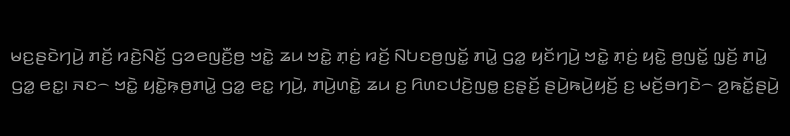ꤗꤢ꤬ꤔꤢꤧꤚꤣꤧ꤬ ꤊꤢꤩ꤬ ꤙꤢꤧ꤬ꤡꤢꤩ꤬ ꤞꤤꤕꤜꤢꤪ꤬ꤥ꤬ ꤠꤢꤧ꤭ ꤘꤣ ꤠꤢꤧ꤭ ꤊ꤫ꤢꤦ꤬ ꤙꤢꤩ꤬ ꤡꤝꤢꤥ꤬ꤜꤢꤩ꤭ ꤊꤣꤧ꤭ ꤞꤤ꤭ ꤟꤢꤩꤚꤣꤧ꤬ ꤠꤢꤧ꤭ ꤊ꤫ꤢꤦ꤬ ꤟꤢꤧ꤭ ꤥ꤬ꤜꤢꤩ꤭ ꤜ꤫ꤢꤩ꤬ ꤊꤣꤧ꤭ ꤞꤤ꤭ ꤕꤢ꤭꤯ ꤏꤢ꤮ ꤠꤢꤧ꤭ ꤟꤢꤧ꤭ꤒ꤫ꤥ꤬ꤊꤣꤧ꤭ ꤞꤤ꤭ ꤕꤢ꤭ ꤚꤣꤧ꤬, ꤊꤣꤧ꤬ꤛꤢꤧ꤭ ꤘꤣ ꤢ꤬ ꤖꤛꤢꤓꤢꤧ꤬ꤜꤥ꤭ ꤢ꤬ꤔ꤫ꤢꤩ꤬ ꤔꤣꤧ꤬ꤒꤣꤧ꤬ꤟꤢꤩ꤬ ꤢ꤬ ꤗꤢꤩ꤬ꤋꤚꤢꤧ꤮ ꤤ꤬ꤒꤢꤩ꤭ꤔꤣꤧ꤬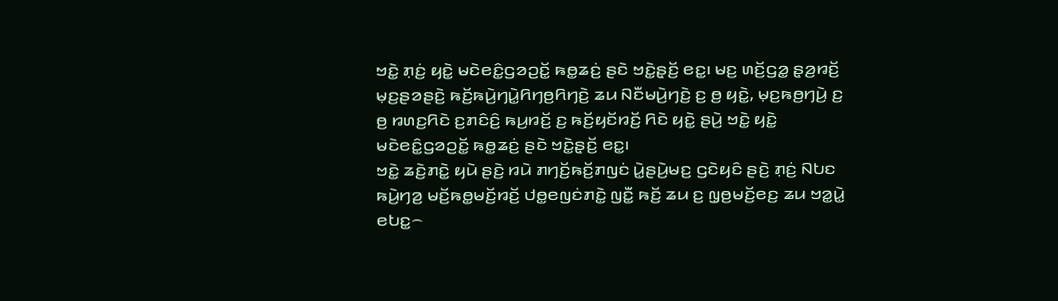ꤠꤢꤧ꤭ ꤊ꤫ꤢꤦ꤬ ꤟꤢꤧ꤭ ꤗꤢꤧꤕꤢꤨ꤭ꤞꤤꤑꤢꤩ꤭ ꤒꤥ꤭ꤘꤢꤦ꤬ ꤔꤢꤧ ꤠꤢꤧ꤭ꤔ꤫ꤢꤩ꤬ ꤕꤢ꤭꤯ ꤗꤢ꤬ ꤛꤢꤩ꤬ꤞꤤ꤭ ꤔ꤫ꤤ꤬ꤙꤢꤩ꤬ ꤗ꤫ꤢ꤬ꤔꤤꤔꤢꤧ꤬ ꤒꤢꤩ꤬ꤒꤣꤧ꤬ꤚꤣꤧ꤭ꤖꤚꤥ꤬ꤖꤚꤢꤧ꤬ ꤘꤣ ꤡꤢꤪꤗꤣꤧ꤬ꤚꤢꤧ꤬ ꤢ꤬ ꤥ꤬ ꤟꤢꤧ꤭, ꤗ꤫ꤢ꤬ꤒꤥ꤬ꤚꤣꤧ꤬ ꤢ꤬ ꤥ꤬ ꤙꤛꤢ꤬ꤖꤢꤧ ꤢ꤬ꤊꤢꤨꤢꤨ꤬ ꤒꤣ꤬ꤙꤢꤩ꤬ ꤢ꤬ ꤒꤢꤩ꤬ꤟꤢꤩꤙꤢꤩ꤬ ꤖꤢꤧ ꤟꤢꤧ꤭ ꤔꤣꤧ꤬ ꤠꤢꤧ꤭ ꤟꤢꤧ꤭ ꤗꤢꤧꤕꤢꤨ꤭ꤞꤤꤑꤢꤩ꤭ ꤒꤥ꤭ꤘꤢꤦ꤬ ꤔꤢꤧ ꤠꤢꤧ꤭ꤔ꤫ꤢꤩ꤬ ꤕꤢ꤭꤯
ꤠꤢꤧ꤭ ꤘꤢꤧ꤬ꤊꤢꤧ꤭ ꤟꤣꤧ ꤔꤢꤧ꤬ ꤙꤣꤧ ꤊꤚꤢꤩ꤬ꤒꤢꤩ꤬ꤊꤜꤢꤦ ꤣꤧ꤭ꤔꤣꤧ꤬ꤗꤢ꤬ ꤞꤢꤧꤟꤢꤨ ꤔꤢꤧ꤬ ꤊ꤫ꤢꤦ꤬ ꤡꤝꤢ ꤒꤣꤧ꤬ꤚꤤ꤬ ꤗꤢꤩ꤬ꤒꤥ꤭ꤗꤢꤩ꤬ꤙꤢꤩ꤬ ꤓꤥ꤭ꤕꤜꤢꤦꤊꤢꤧ꤭ ꤜꤢꤪ꤭ ꤒꤢꤩ꤬ ꤘꤣ ꤢ꤬ ꤜ꤫ꤥ꤬ꤗꤢꤩ꤬ꤕꤢ꤬ ꤘꤣ ꤠꤤ꤭ꤣꤧ꤭ ꤕꤝꤢ꤭꤮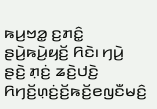ꤒꤣ꤬ꤠꤤ꤭ ꤢ꤬ꤊꤢꤨ꤭ ꤔꤣꤧ꤬ꤒꤣꤧ꤬ꤟꤢꤩ꤬ ꤖꤢꤧ꤯ ꤚꤣꤧ꤬ ꤔꤢꤧ꤬ ꤊ꤫ꤢꤦ꤬ ꤘꤢꤧ꤬ꤓꤢꤧ꤬ ꤖꤚꤢꤩ꤬ꤛ꤫ꤢꤦ꤬ꤢꤩ꤬ꤒꤢꤩ꤬ꤕꤜꤢꤪꤗꤢꤨ꤬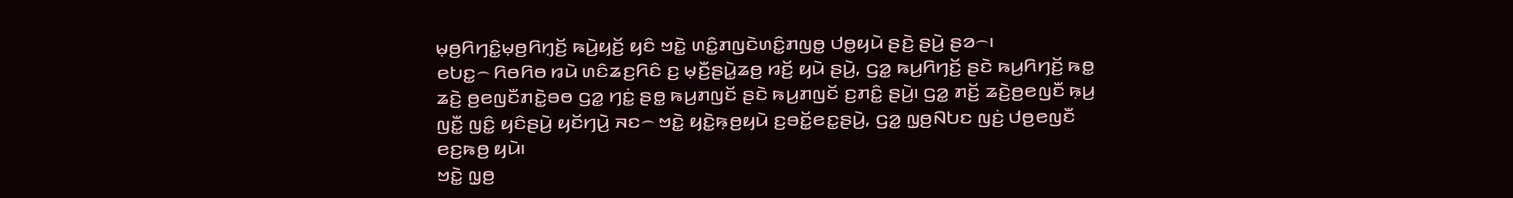ꤗ꤫ꤥ꤬ꤖꤚꤢꤨ꤭ꤗ꤫ꤥ꤬ꤖꤚ꤫ꤢꤩ꤬ ꤒꤣꤧ꤬ꤟꤢꤩ꤬ ꤟꤢꤨ ꤠꤢꤧ꤭ ꤛꤢꤨ꤭ꤊꤜꤢꤧꤛꤢꤨ꤭ꤊꤜꤥ꤭ ꤓꤥ꤭ꤟꤣꤧ ꤔꤢꤧ꤬ ꤔꤣꤧ꤬ ꤔꤤ꤮꤯
ꤕꤝꤢ꤭꤮ ꤖꤥꤖꤥ ꤙꤣꤧ ꤛꤢꤨꤘꤢ꤬ꤖꤢꤨ ꤢ꤬ ꤗ꤫ꤢꤪ꤬ꤔꤣꤧ꤭ꤘꤥ꤬ ꤙꤢꤩ꤬ ꤟꤣꤧ ꤔꤣꤧ꤬, ꤞꤤ꤭ ꤒꤣ꤬ꤖꤚꤢꤩ꤬ ꤔꤢꤧ ꤒꤣ꤬ꤖꤚꤢꤩ꤬ ꤒꤥ꤭ ꤘꤢꤧ꤬ ꤥ꤬ꤕꤜꤢꤪꤊꤢꤧ꤭ꤋꤥ ꤞꤤ꤭ ꤚꤢꤦ꤭ ꤔꤥ꤭ ꤒꤣ꤬ꤊꤜꤢꤩ ꤔꤢꤧ ꤒꤣ꤬ꤊꤜꤢꤩ ꤢ꤬ꤊꤢꤨ꤭ ꤔꤣꤧ꤬꤯ ꤞꤤ꤭ ꤊꤢꤩ꤬ ꤘꤢꤧ꤬ꤥ꤬ꤕꤜꤢꤪ ꤒ꤫ꤣ꤬ ꤜꤢꤪ꤭ ꤜꤢꤨ꤭ ꤟꤢꤨꤔꤣꤧ꤬ ꤟꤢꤩꤚꤣꤧ꤬ ꤏꤢ꤮ ꤠꤢꤧ꤭ ꤟꤢꤧ꤭ꤒ꤫ꤥ꤬ꤟꤣꤧ ꤢ꤬ꤋꤢꤩ꤭ꤕꤢ꤭ꤔꤣꤧ꤬, ꤞꤤ꤭ ꤜ꤫ꤥ꤬ꤡꤝꤢ ꤜꤢꤦ꤬ ꤓꤥ꤬ꤕꤜꤢꤪ ꤕꤢ꤬ꤒꤥ꤬ ꤟꤣꤧ꤯
ꤠꤢꤧ꤭ ꤜ꤫ꤥ꤬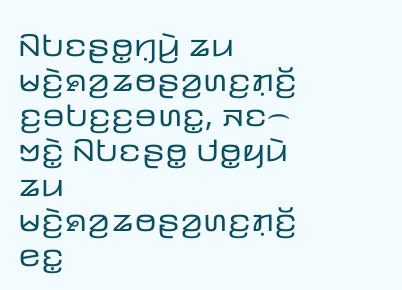ꤡꤝꤢꤔꤥ꤭ꤚ꤫ꤣꤧ꤬ ꤘꤣ ꤗꤢꤧ꤬ꤎꤤ꤬ꤘꤥꤔꤤ꤬ꤛꤢ꤬ꤊ꤫ꤢꤩ꤬ ꤢ꤬ꤋꤝꤢ꤬ꤢ꤬ꤋꤛꤢ꤭, ꤏꤢ꤮ ꤠꤢꤧ꤭ ꤡꤝꤢꤔꤥ꤭ ꤓꤥ꤭ꤟꤣꤧ ꤘꤣ ꤗꤢꤧ꤬ꤎꤤ꤬ꤘꤥꤔꤤ꤬ꤛꤢ꤬ꤊ꤫ꤢꤩ꤬ ꤕꤢ꤭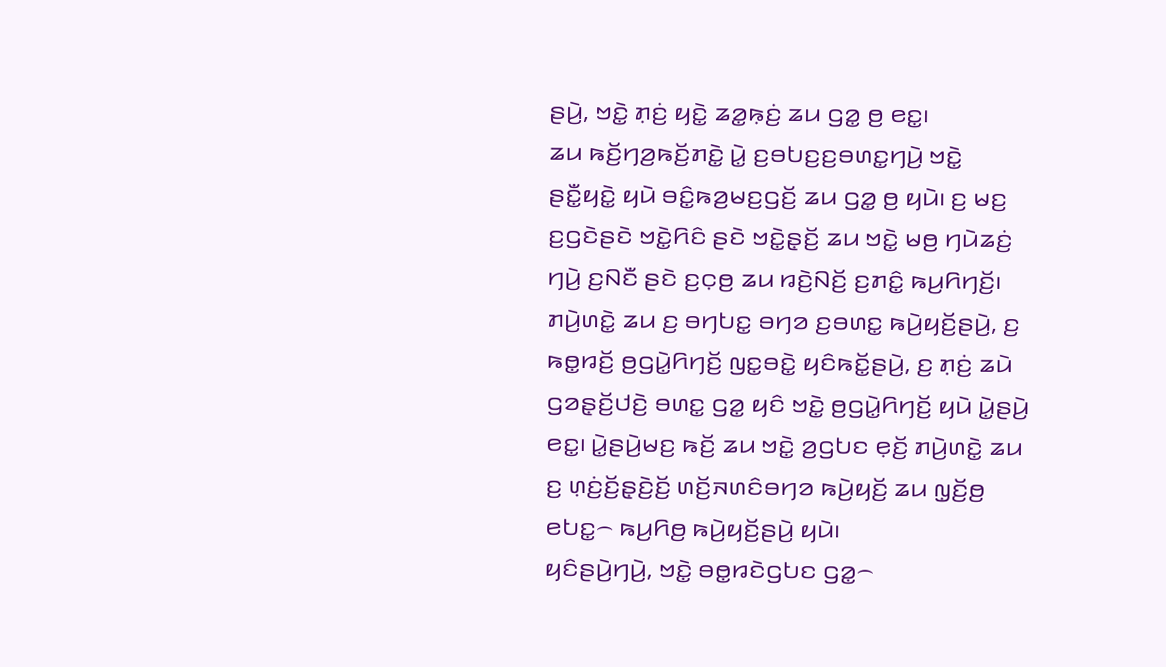ꤔꤣꤧ꤬, ꤠꤢꤧ꤭ ꤊ꤫ꤢꤦ꤬ ꤟꤢꤧ꤭ ꤘꤤ꤭ꤒ꤫ꤢꤦ꤬ ꤘꤣ ꤞꤤ꤭ ꤥ꤬ ꤕꤢ꤭꤯
ꤘꤣ ꤒꤢꤩ꤬ꤚꤤ꤬ꤒꤢꤩ꤬ꤊꤢꤧ꤭ ꤣꤧ꤭ ꤢ꤬ꤋꤝꤢ꤬ꤢ꤬ꤋꤛꤢ꤭ꤚꤣꤧ꤬ ꤠꤢꤧ꤭ ꤔꤢꤪ꤭ꤟꤢꤧ꤭ ꤟꤣꤧ ꤋꤢꤨ꤭ꤒꤤ꤬ꤗꤢ꤬ꤞꤢꤩ꤬ ꤘꤣ ꤞꤤ꤭ ꤥ꤬ ꤟꤣꤧ꤯ ꤢ꤬ ꤗꤢ꤬ ꤢ꤬ꤞꤢꤧꤔꤢꤧ ꤠꤢꤧ꤭ꤖꤢꤨ ꤔꤢꤧ ꤠꤢꤧ꤭ꤔ꤫ꤢꤩ꤬ ꤘꤣ ꤠꤢꤧ꤭ ꤗꤥ꤬ ꤚꤣꤧꤘꤢꤦ꤬ ꤚꤣꤧ꤬ ꤢ꤬ꤡꤢꤪ ꤔꤢꤧ ꤢ꤬ꤍ꤫ꤥ꤬ ꤘꤣ ꤙꤢꤧ꤬ꤡꤢꤩ꤬ ꤢ꤬ꤊꤢꤨ꤭ ꤒꤣ꤬ꤖꤚꤢꤩ꤬꤯ ꤊꤣꤧ꤬ꤛꤢꤧ꤭ ꤘꤣ ꤢ꤬ ꤋꤚꤝꤢ꤭ ꤋꤚꤤ ꤢ꤬ꤋꤛꤢ꤭ ꤒꤣꤧ꤬ꤟꤢꤩ꤬ꤔꤣꤧ꤬, ꤢ꤬ ꤒꤥ꤭ꤙꤢꤩ꤬ ꤥ꤬ꤞꤣꤧ꤭ꤖꤚꤢꤩ꤬ ꤜꤢ꤭ꤋꤢꤧ꤭ ꤟꤢꤨꤒꤢꤩ꤭ꤔꤣꤧ꤬, ꤢ꤬ ꤊ꤫ꤢꤦ꤬ ꤘꤣꤧ ꤞꤤꤔ꤫ꤢꤩ꤬ꤓꤢꤧ꤬ ꤋꤛꤢ꤭ ꤞꤤ꤭ ꤟꤢꤨ ꤠꤢꤧ꤭ ꤥ꤬ꤞꤣꤧ꤭ꤖꤚꤢꤩ꤬ ꤟꤣꤧ ꤣꤧ꤭ꤔꤣꤧ꤬ ꤕꤢ꤭꤯ ꤣꤧ꤭ꤔꤣꤧ꤬ꤗꤢ꤬ ꤒꤢꤩ꤬ ꤘꤣ ꤠꤢꤧ꤭ ꤤ꤬ꤞꤝꤢ ꤕ꤫ꤢꤩ꤬ ꤊꤣꤧ꤬ꤛꤢꤧ꤭ ꤘꤣ ꤢ꤬ ꤛ꤫ꤢꤦ꤬ꤢꤩ꤬ꤔ꤫ꤢꤧ꤬ꤢꤩ꤬ ꤛꤢꤩ꤬ꤏꤛꤢꤨꤋꤚꤤ ꤒꤣꤧ꤬ꤟꤢꤩ꤬ ꤘꤣ ꤜ꤫ꤢꤩ꤬ꤥ꤬ ꤕꤝꤢ꤭꤮ ꤒꤣ꤬ꤖꤥ꤬ ꤒꤣꤧ꤬ꤟꤢꤩ꤬ꤔꤣꤧ꤬ ꤟꤣꤧ꤯
ꤟꤢꤨꤔꤣꤧ꤬ꤚꤣꤧ꤬, ꤠꤢꤧ꤭ ꤋꤥ꤭ꤙꤢꤧꤞꤝꤢ ꤞꤤ꤭꤮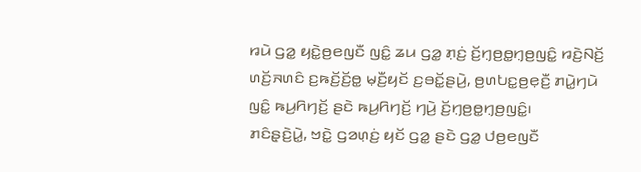ꤙꤣꤧ ꤞꤤ꤭ ꤟꤢꤧ꤭ꤥ꤬ꤕꤜꤢꤪ ꤜꤢꤨ꤭ ꤘꤣ ꤞꤤ꤭ ꤊ꤫ꤢꤦ꤬ ꤢꤩ꤬ꤚ꤫ꤥ꤬ꤥ꤭ꤚ꤫ꤥ꤬ꤜꤢꤨ꤭ ꤙꤢꤧ꤬ꤡꤢꤩ꤬ ꤛꤢꤩ꤬ꤏꤛꤢꤨ ꤢ꤬ꤒꤢꤩ꤬ꤢꤩ꤬ꤥ꤭ ꤗ꤫ꤢꤪ꤬ꤟꤢꤩ ꤢ꤬ꤋꤢꤩ꤭ꤔꤣꤧ꤬, ꤥ꤬ꤛꤝꤢ꤭ꤥ꤬ꤕ꤫ꤢꤪ꤬ ꤊꤣꤧ꤭ꤚꤣꤧ ꤜꤢꤨ꤭ ꤒꤣ꤬ꤖꤚꤢꤩ꤬ ꤔꤢꤧ ꤒꤣ꤬ꤖꤚꤢꤩ꤬ ꤚꤣꤧ꤬ ꤢꤩ꤬ꤚ꤫ꤥ꤬ꤥ꤭ꤚ꤫ꤥ꤬ꤜꤢꤨ꤭꤯
ꤊꤢꤨꤔ꤫ꤢꤧ꤬ꤣꤧ꤭, ꤠꤢꤧ꤭ ꤞꤤꤛ꤫ꤢꤦ꤬ ꤟꤢꤩ ꤞꤤ꤭ ꤔꤢꤧ ꤞꤤ꤭ ꤓꤥ꤬ꤕꤜꤢꤪ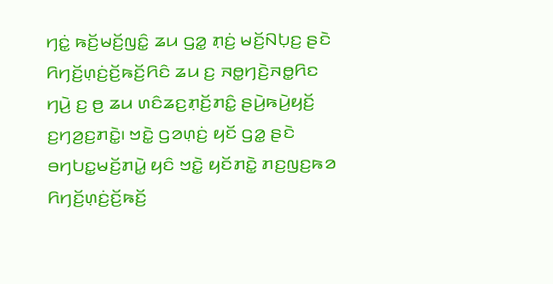ꤚꤢꤦ꤭ ꤒꤢꤩ꤬ꤗꤢꤩ꤬ꤜꤢꤨ꤭ ꤘꤣ ꤞꤤ꤭ ꤊ꤫ꤢꤦ꤬ ꤗꤢꤩ꤬ꤡꤝ꤫ꤢ꤬ ꤔꤢꤧ ꤖꤚꤢꤩ꤬ꤛ꤫ꤢꤦ꤬ꤢꤩ꤬ꤒꤢꤩ꤬ꤖꤢꤨ ꤘꤣ ꤢ꤬ ꤏꤥ꤭ꤚꤢꤧ꤬ꤏꤥ꤭ꤖꤢ ꤚꤣꤧ꤬ ꤢ꤬ ꤥ꤬ ꤘꤣ ꤛꤢꤨꤘꤢ꤬ꤊ꤫ꤢꤩ꤬ꤊꤢꤨ꤭ ꤔꤣꤧ꤬ꤒꤣꤧ꤬ꤟꤢꤩ꤬ ꤢ꤬ꤚꤤ꤬ꤢ꤬ꤊꤢꤧ꤭꤯ ꤠꤢꤧ꤭ ꤞꤤꤛ꤫ꤢꤦ꤬ ꤟꤢꤩ ꤞꤤ꤭ ꤔꤢꤧ ꤋꤚꤝꤢ꤭ꤗꤢꤩ꤬ꤊꤣꤧ꤭ ꤟꤢꤨ ꤠꤢꤧ꤭ ꤟꤢꤩꤊꤢꤧ꤭ ꤊꤢ꤬ꤜꤢ꤬ꤒꤤ ꤖꤚꤢꤩ꤬ꤛ꤫ꤢꤦ꤬ꤢꤩ꤬ꤒꤢꤩ꤬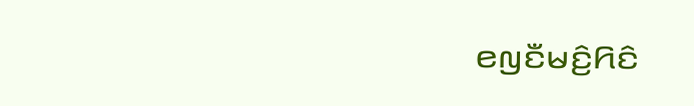ꤕꤜꤢꤪꤗꤢꤨ꤬ꤖꤢꤨ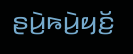ꤔꤣꤧ꤬ꤒꤣꤧ꤬ꤟꤢꤩ꤬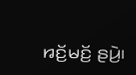ꤙꤢꤩ꤬ꤗꤢꤩ꤬ ꤔꤣꤧ꤬꤯